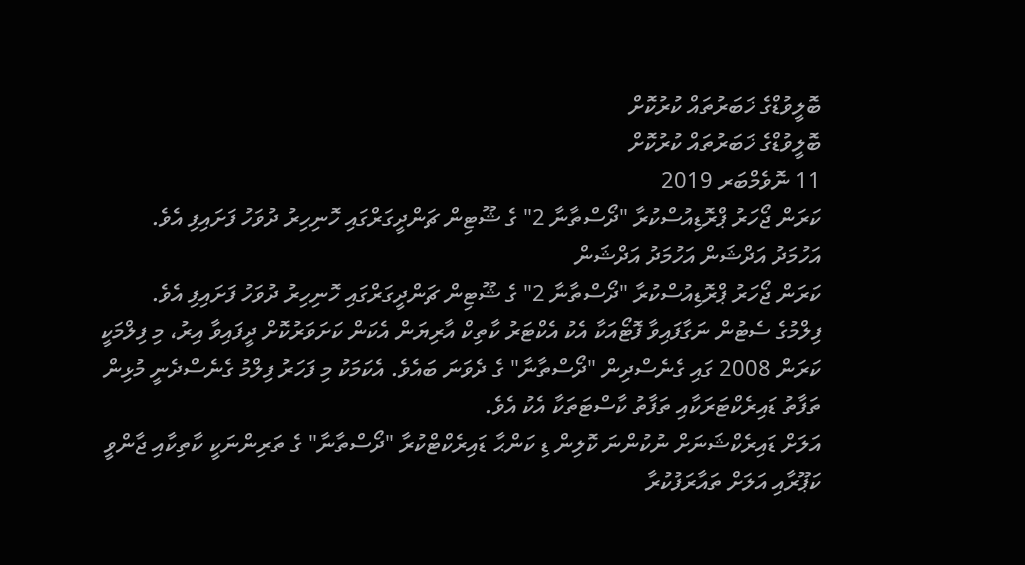ބޮލީވުޑްގެ ޚަބަރުތައް ކުރުކޮށް
ބޮލީވުޑްގެ ޚަބަރުތައް ކުރުކޮށް
11 ނޮވެމްބަރ 2019
ކަރަން ޖޯހަރު ޕްރޮޑިއުސްކުރާ "ދޯސްތާނާ 2" ގެ ޝޫޓިން ޗަންދީގަރްގައި ހޮނިހިރު ދުވަހު ފަށައިފި އެވެ.
އަހުމަދު އަދްޝަން އަހުމަދު އަދްޝަން
ކަރަން ޖޯހަރު ޕްރޮޑިއުސްކުރާ "ދޯސްތާނާ 2" ގެ ޝޫޓިން ޗަންދީގަރްގައި ހޮނިހިރު ދުވަހު ފަށައިފި އެވެ.
ފިލްމުގެ ސެޓުން ނަގާފައިވާ ފޮޓޯއަކާ އެކު އެކްޓަރު ކާތިކް އާރިޔަން އެކަން ކަށަވަރުކޮށް ދީފައިވާ އިރު، މި ފިލްމަކީ ކަރަން 2008 ގައި ގެނެސްދިން "ދޯސްތާނާ" ގެ ދެވަނަ ބައެވެ. އެކަމަކު މި ފަހަރު ފިލްމު ގެނެސްދެނީ މުޅިން ތަފާތު ޑައިރެކްޓަރަކާއި ތަފާތު ކާސްޓަތަކާ އެކު އެވެ.
އަލަށް ޑައިރެކްޝަނަށް ނުކުންނަ ކޮލިން ޑި ކަންޙާ ޑައިރެކްޓްކުރާ "ދޯސްތާނާ" ގެ ތަރިންނަކީ ކާތިކާއި ޖާންވީ ކަޕޫރާއި އަލަށް ތައާރަފުކުރާ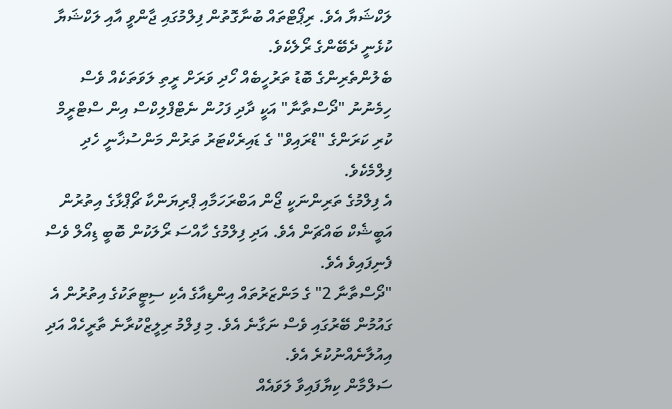ލަކްޝަޔާ އެވެ. ރިޕޯޓްތައް ބުނާގޮތުން ފިލްމުގައި ޖާންވީ އާއި ލަކްޝަޔާ ކުޅެނީ ދެބޭންގެ ރޯލެކެވެ.
ބެލުންތެރިންގެ ބޮޑު ތަރުހީބެއް ހޯދި ވަރަށް ރީތި ލަވަތަކެއް ވެސް ހިމެނުނު "ދޯސްތާނާ" އަކީ ދާދި ފަހުން ނެޓްފްލިކްސް އިން ސްޓްރީމް ކުރި ކަރަންގެ "ޑްރައިވް" ގެ ޑައިރެކްޓަރު ތަރުން މަންސުޚާނީ ހެދި ފިލްމެކެވެ.
އެ ފިލްމުގެ ތަރިންނަކީ ޖޯން އަބްރަހަމާއި ޕްރިޔަންކާ ޗޯޕްޅާގެ އިތުރުން އަބީޝެކް ބައްޗަން އެވެ. އަދި ފިލްމުގެ ހާއްސަ ރޯލަކުން ބޮބީ ޑިއޯލް ވެސް ފެނިފައިވެ އެވެ.
"ދޯސްތާނާ 2" ގެ މަންޒަރުތައް އިންޑިއާގެ އެކި ސިޓީތަކުގެ އިތުރުން އެ ގައުމުން ބޭރުގައި ވެސް ނަގާނެ އެވެ. މި ފިލްމު ރިލީޒްކުރާނެ ތާރީހެއް އަދި އިއުލާނެއްނުކުރެ އެވެ.
ސަލްމާން ކިޔާފައިވާ ލަވައެއް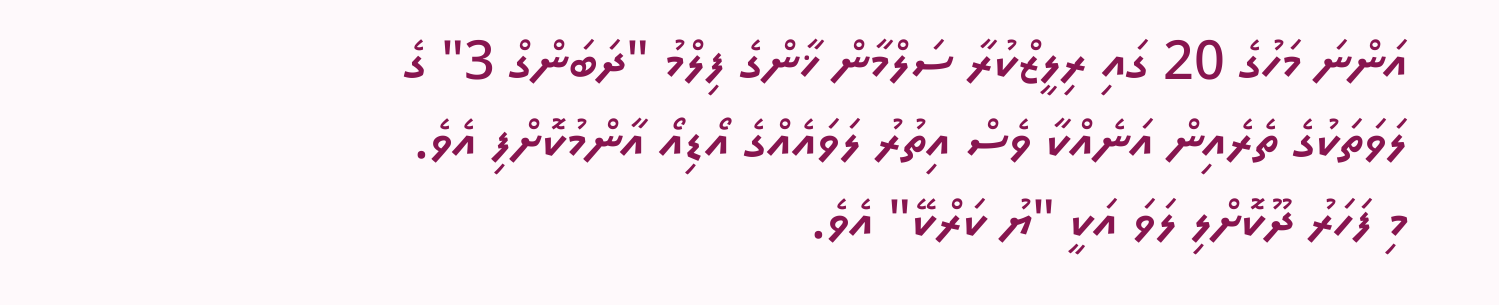އަންނަ މަހުގެ 20 ގައި ރިލީޒްކުރާ ސަލްމާން ޚާންގެ ފިލްމު "ދަބަންގް 3" ގެ ލަވަތަކުގެ ތެރެއިން އަނެއްކާ ވެސް އިތުރު ލަވައެއްގެ އޯޑިއޯ އާންމުކޮށްފި އެވެ.
މި ފަހަރު ދޫކޮށްލި ލަވަ އަކީ "ޔު ކަރްކޭ" އެވެ.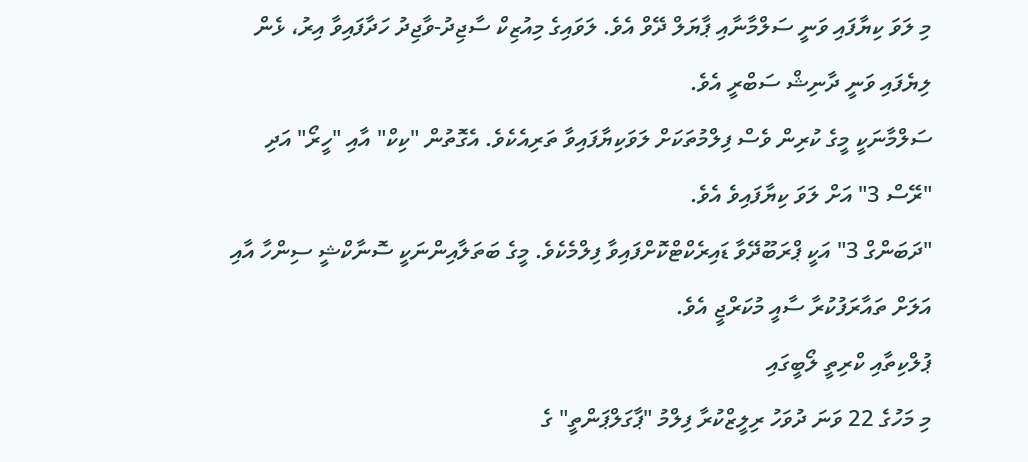މި ލަވަ ކިޔާފައި ވަނީ ސަލްމާނާއި ޕާޔަލް ދޭވް އެވެ. ލަވައިގެ މިއުޒިކް ސާޖިދު-ވާޖިދު ހަދާފައިވާ އިރު، ޅެން ލިޔެފައި ވަނީ ދާނިޝް ސަބްރީ އެވެ.
ސަލްމާނަކީ މީގެ ކުރިން ވެސް ފިލްމުތަކަށް ލަވަކިޔާފައިވާ ތަރިއެކެވެ. އެގޮތުން "ކިކް" އާއި "ހީރޯ" އަދި "ރޭސް 3" އަށް ލަވަ ކިޔާފައިވެ އެވެ.
"ދަބަންގް 3" އަކީ ޕްރަބޫދޭވާ ޑައިރެކްޓްކޮށްފައިވާ ފިލްމެކެވެ. މީގެ ބަތަލާއިންނަކީ ސޮނާކްޝީ ސިންހާ އާއި އަލަށް ތައާރަފުކުރާ ސާއީ މުކަރްޖީ އެވެ.
ޕުލްކިތާއި ކްރިތީ ލޯބީގައި
މި މަހުގެ 22 ވަނަ ދުވަހު ރިލީޒްކުރާ ފިލްމު "ޕާގަލްޕަންތީ" ގެ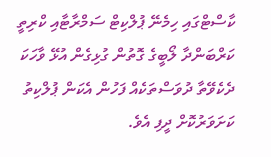ކާސްޓްގައި ހިމެނޭ ޕުލްކިޓް ސަމްރާޓާއި ކްރިތީ ކަރްބަންދާ ލޯބީގެ ގޮތުން ގުޅިގެން އުޅޭ ވާހަކަ ދެކެވޭތާ ދުވަސްތަކެއް ފަހުން އެކަން ޕުލްކިތު ކަށަވަރުކޮށް ދީފި އެވެ.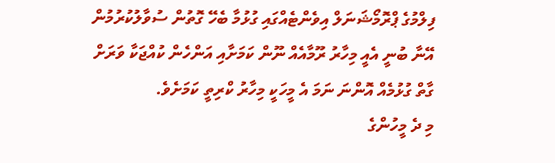ފިލްމުގެ ޕްރޮމޯޝަނަލް އިވެންޓެއްގައި ގުޅުމާ ބެހޭ ގޮތުން ސުވާލުކުރުމުން އޭނާ ބުނީ އެއީ މިހާރު ރޫމާއެއް ނޫން ކަމަށާއި އަންހެން ކުއްޖަކާ ވަރަށް ގާތް ގުޅުމެއް އޮންނަ ނަމަ އެ މީހަކީ މިހާރު ކްރިތީ ކަމަށެވެ.
މި ދެ މީހުންގެ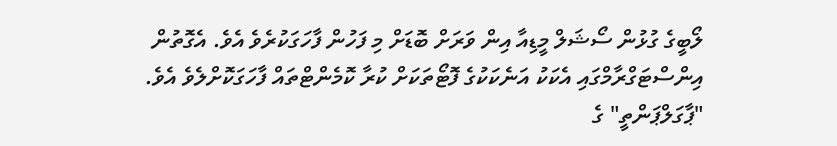ލޯބީގެ ގުޅުން ސޯޝަލް މީޑިއާ އިން ވަރަށް ބޮޑަށް މި ފަހުން ފާހަގަކުރެވެ އެވެ. އެގޮތުން އިންސްޓަގްރާމްގައި އެކަކު އަނެކަކުގެ ފޮޓޯތަކަށް ކުރާ ކޮމެންޓްތައް ފާހަގަކޮށްލެވެ އެވެ. "ޕާގަލްޕަންތީ" ގެ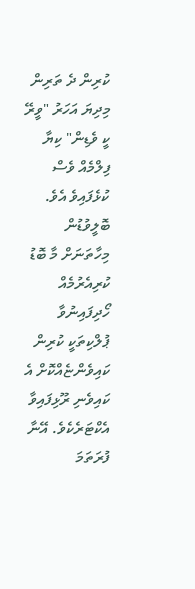ކުރިން ދެ ތަރިން މިދިޔަ އަހަރު "ވީރޭ ކީ ވެޑިން" ކިޔާ ފިލްމެއް ވެސް ކުޅެފައިވެ އެވެ.
ބޮލީވުޑުން މިހާތަނަށް މާ ބޮޑު ކުރިއެރުމެއް ހޯދިފައިނުވާ ޕުލްކިތަކީ ކުރިން ކައިވެންޏެއްކޮށް އެ ކައިވެނި ރޫޅިފައިވާ އެކްޓަރެކެވެ. އޭނާ ފުރަތަމަ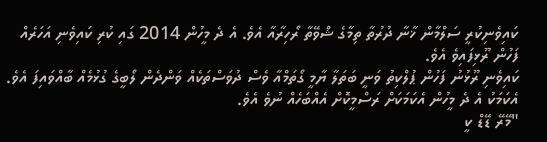ކައިވެނިކުރީ ސަލްމާން ޚާނާ ދުރުތާ ތިމާގެ ޝްވޭތާ ރޯހިރާއާ އެވެ. އެ ދެ މީހުން 2014 ގައި ކުރި ކައިވެނި އަހަރެއް ފަހުން ރޫޅިފައިވެ އެވެ.
ކައިވެނި ރޫޅުނު ފަހުން ޕުލްކިތު ވަނީ ބަތަލާ ޔާމީ ގޯތަމްއާ ވެސް ދުވަސްތަކެއް ވަންދެން ލޯބީގެ ގުޅުމެއް ބާއްވައިފަ އެވެ. އެކަމަކު އެ ދެ މީހުން އެކަމަކަށް ރަސްމީކޮށް އެއްބަހެއް ނުވެ އެވެ.
"މޭރޭ ޑޭޑް ކީ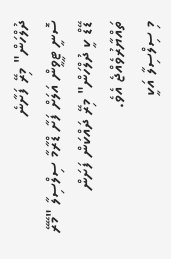ދުލްހަން" މިރޭ ފަށާނެ
ސޮނީ ޓީވީން އަލަށް ފަށާ ޑްރާމާ ސިލްސިލާ "މޭރޭ ޑޭޑް ކީ ދުލްހަން" މިރޭ ދައްކަން ފަށަން ތައްޔާރުވެއްޖެ އެވެ.
މި ސިލްސިލާ އަކީ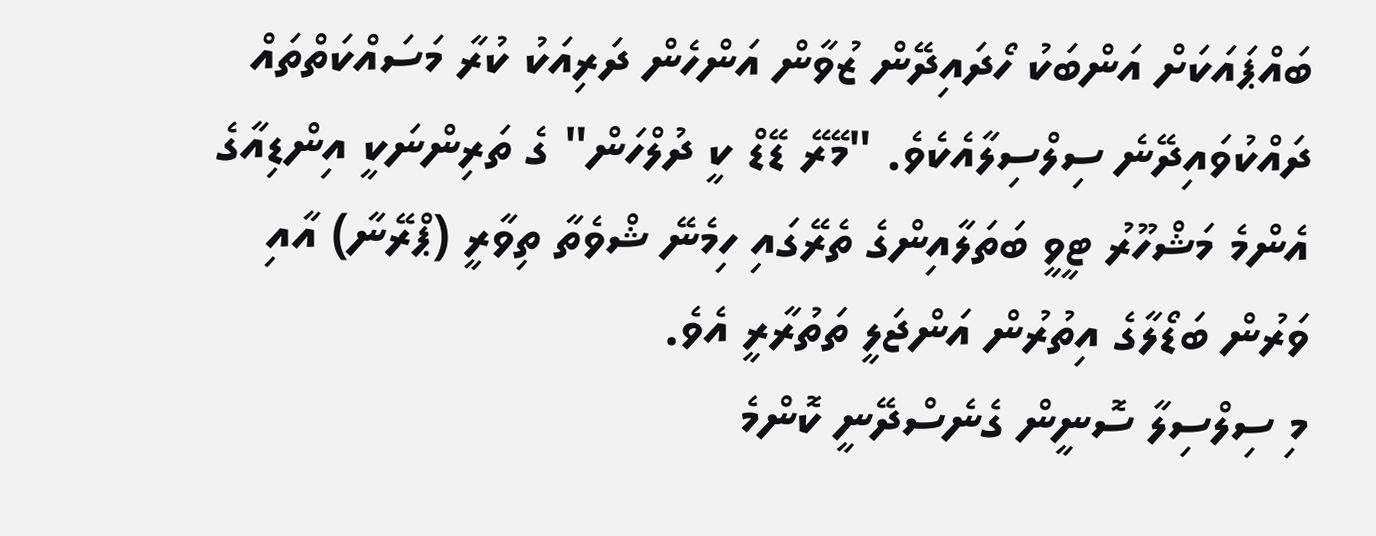ބައްޕައަކަށް އަންބަކު ހޯދައިދޭން ޒުވާން އަންހެން ދަރިއަކު ކުރާ މަސައްކަތްތައް ދައްކުވައިދޭނެ ސިލްސިލާއެކެވެ. "މޭރޭ ޑޭޑް ކީ ދުލްހަން" ގެ ތަރިންނަކީ އިންޑިއާގެ އެންމެ މަޝްހޫރު ޓީވީ ބަތަލާއިންގެ ތެރޭގައި ހިމެނޭ ޝްވެތާ ތިވާރީ (ޕްރޭނާ) އާއި ވަރުން ބަޑޯލާގެ އިތުރުން އަންޖަލީ ތަތުރާރީ އެވެ.
މި ސިލްސިލާ ސޮނީން ގެނެސްދޭނީ ކޮންމެ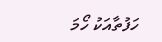ހަފުތާއަކު ހޯމަ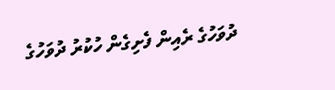ދުވަހުގެ ރެއިން ފެށިގެން ހުކުރު ދުވަހުގެ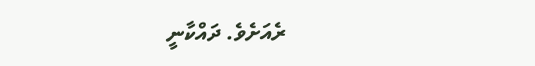ރެއަށެވެ. ދައްކާނީ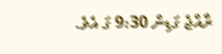ރާއްޖެ ގަޑިން 9:30 ގަ އެވެ.